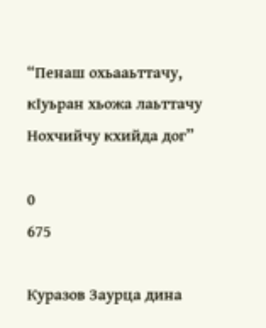“Пенаш охьааьттачу, кIуьран хьожа лаьттачу Нохчийчу кхийда дог”

0
675

Куразов Заурца дина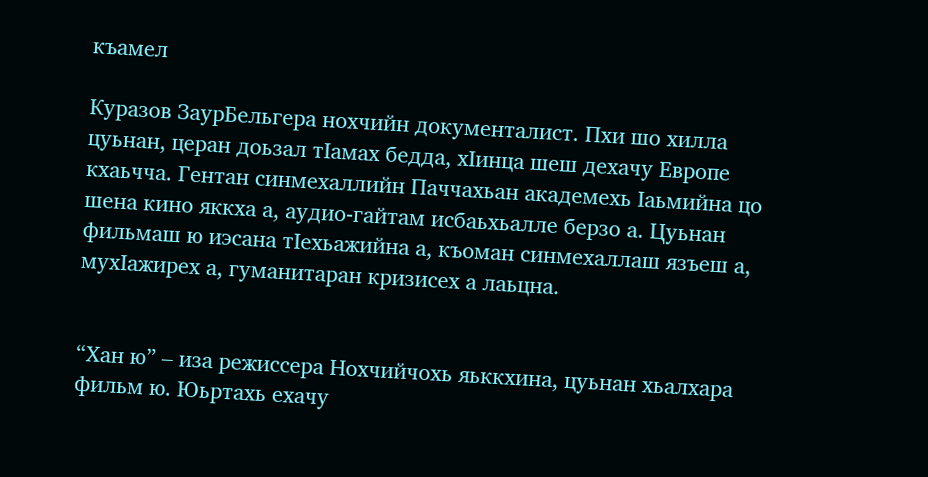къамел

Куразов ЗаурБельгера нохчийн документалист. Пхи шо хилла цуьнан, церан доьзал тIамах бедда, хIинца шеш дехачу Европе кхаьчча. Гентан синмехаллийн Паччахьан академехь Iаьмийна цо шена кино яккха а, аудио-гайтам исбаьхьалле берзо а. Цуьнан фильмаш ю иэсана тIехьажийна а, къоман синмехаллаш язъеш а, мухIажирех а, гуманитаран кризисех а лаьцна.


“Хан ю” – иза режиссера Нохчийчохь яьккхина, цуьнан хьалхара фильм ю. Юьртахь ехачу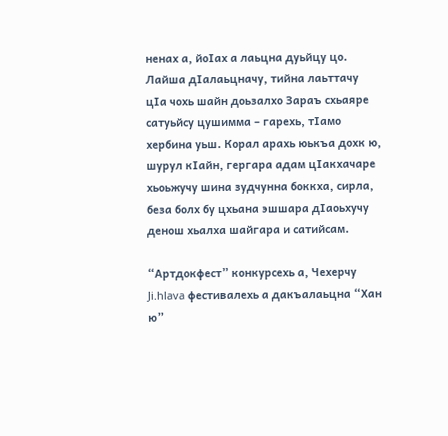ненах а, йоIах а лаьцна дуьйцу цо. Лайша дIалаьцначу, тийна лаьттачу цIа чохь шайн доьзалхо Зараъ схьаяре сатуьйсу цушимма – гарехь, тIамо хербина уьш. Корал арахь юькъа дохк ю, шурул кIайн, гергара адам цIакхачаре хьоьжучу шина зудчунна боккха, сирла, беза болх бу цхьана эшшара дIаоьхучу денош хьалха шайгара и сатийсам.

“Артдокфест” конкурсехь а, Чехерчу Ji.hlava фестивалехь а дакъалаьцна “Хан ю”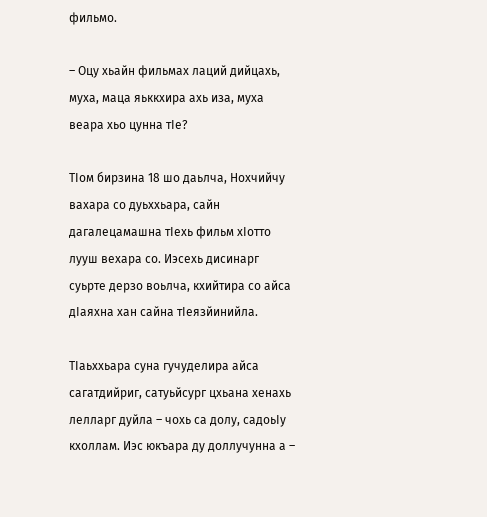фильмо.

– Оцу хьайн фильмах лаций дийцахь, муха, маца яьккхира ахь иза, муха веара хьо цунна тIе?

ТIом бирзина 18 шо даьлча, Нохчийчу вахара со дуьххьара, сайн дагалецамашна тIехь фильм хIотто лууш вехара со. Иэсехь дисинарг суьрте дерзо воьлча, кхийтира со айса дIаяхна хан сайна тIеязйинийла.

ТIаьххьара суна гучуделира айса сагатдийриг, сатуьйсург цхьана хенахь лелларг дуйла – чохь са долу, садоьIу кхоллам. Иэс юкъара ду доллучунна а –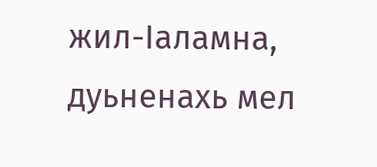жил-Iаламна, дуьненахь мел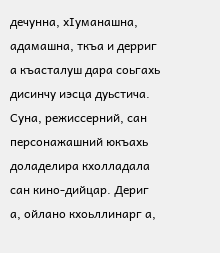дечунна, хIуманашна, адамашна, ткъа и дерриг а къасталуш дара соьгахь дисинчу иэсца дуьстича. Суна, режиссерний, сан персонажашний юкъахь доладелира кхолладала сан кино-дийцар. Дериг а, ойлано кхоьллинарг а,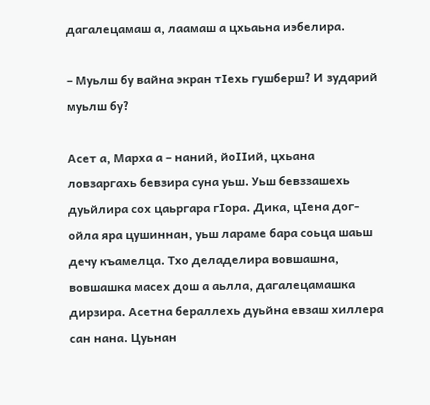дагалецамаш а, лаамаш а цхьаьна иэбелира.

– Муьлш бу вайна экран тIехь гушберш? И зударий муьлш бу?

Асет а, Марха а – наний, йоIIий, цхьана ловзаргахь бевзира суна уьш. Уьш бевззашехь дуьйлира сох цаьргара гIора. Дика, цIена дог-ойла яра цушиннан, уьш лараме бара соьца шаьш дечу къамелца. Тхо деладелира вовшашна, вовшашка масех дош а аьлла, дагалецамашка дирзира. Асетна бераллехь дуьйна евзаш хиллера сан нана. Цуьнан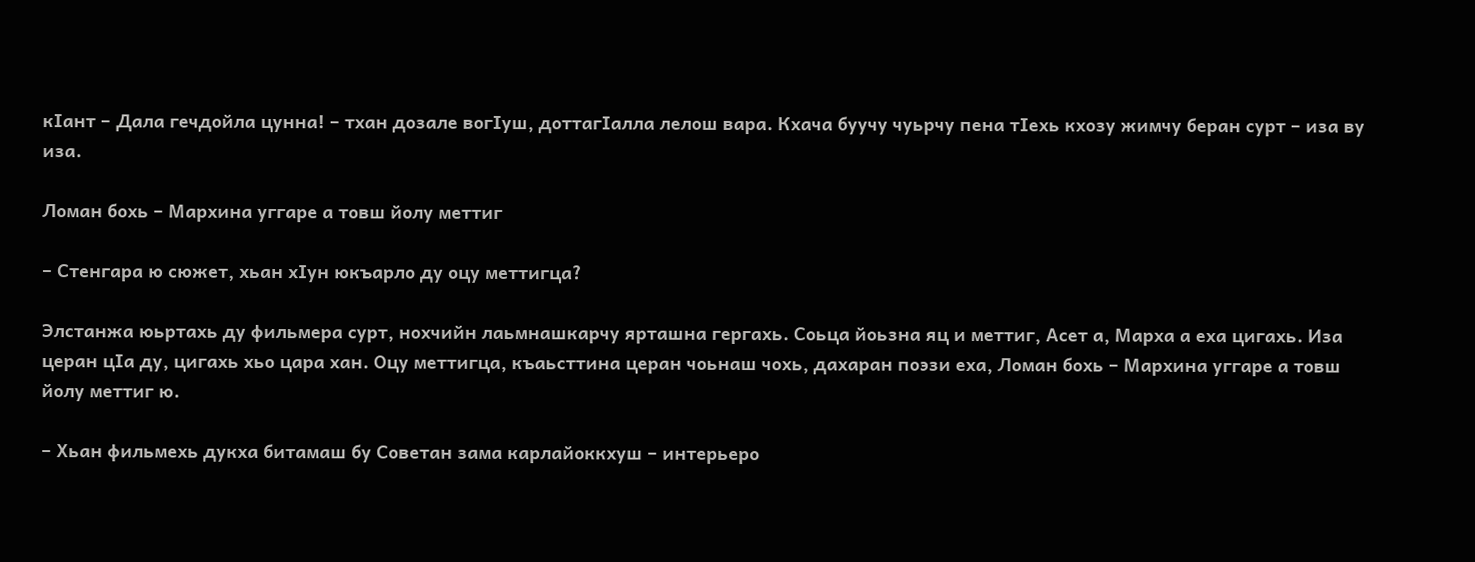кIант – Дала гечдойла цунна! – тхан дозале вогIуш, доттагIалла лелош вара. Кхача буучу чуьрчу пена тIехь кхозу жимчу беран сурт – иза ву иза.

Ломан бохь – Мархина уггаре а товш йолу меттиг

– Стенгара ю сюжет, хьан хIун юкъарло ду оцу меттигца?

Элстанжа юьртахь ду фильмера сурт, нохчийн лаьмнашкарчу ярташна гергахь. Соьца йоьзна яц и меттиг, Асет а, Марха а еха цигахь. Иза церан цIа ду, цигахь хьо цара хан. Оцу меттигца, къаьсттина церан чоьнаш чохь, дахаран поэзи еха, Ломан бохь – Мархина уггаре а товш йолу меттиг ю.

– Хьан фильмехь дукха битамаш бу Советан зама карлайоккхуш – интерьеро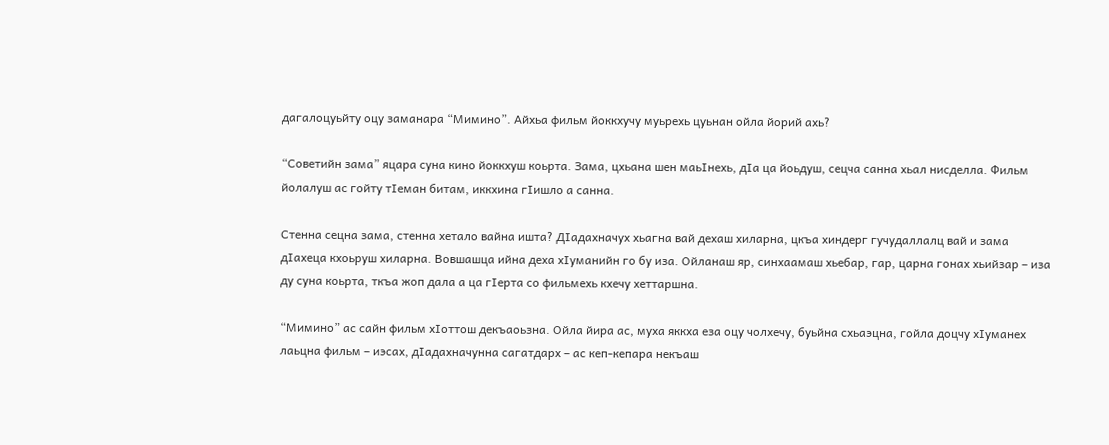дагалоцуьйту оцу заманара “Мимино”. Айхьа фильм йоккхучу муьрехь цуьнан ойла йорий ахь?

“Советийн зама” яцара суна кино йоккхуш коьрта. Зама, цхьана шен маьIнехь, дIа ца йоьдуш, сецча санна хьал нисделла. Фильм йолалуш ас гойту тIеман битам, иккхина гIишло а санна.

Стенна сецна зама, стенна хетало вайна ишта? ДIадахначух хьагна вай дехаш хиларна, цкъа хиндерг гучудаллалц вай и зама дIахеца кхоьруш хиларна. Вовшашца ийна деха хIуманийн го бу иза. Ойланаш яр, синхаамаш хьебар, гар, царна гонах хьийзар – иза ду суна коьрта, ткъа жоп дала а ца гIерта со фильмехь кхечу хеттаршна.

“Мимино” ас сайн фильм хIоттош декъаоьзна. Ойла йира ас, муха яккха еза оцу чолхечу, буьйна схьаэцна, гойла доцчу хIуманех лаьцна фильм – иэсах, дIадахначунна сагатдарх – ас кеп-кепара некъаш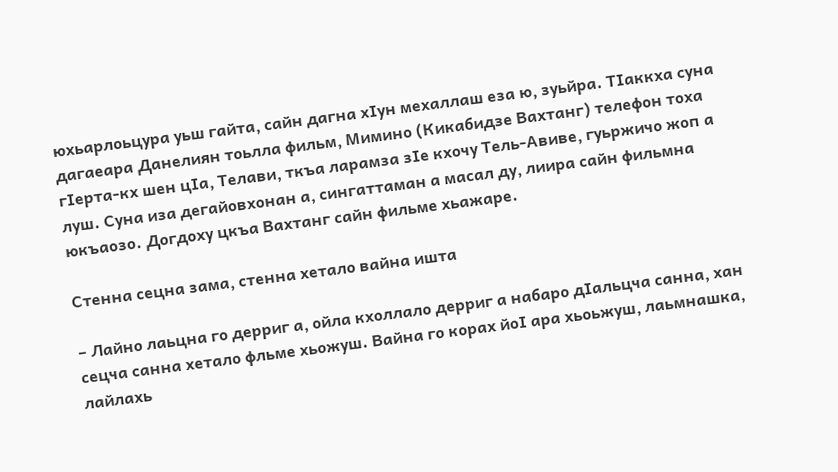юхьарлоьцура уьш гайта, сайн дагна хIун мехаллаш еза ю, зуьйра. ТIаккха суна дагаеара Данелиян тоьлла фильм, Мимино (Кикабидзе Вахтанг) телефон тоха гIерта-кх шен цIа, Телави, ткъа ларамза зIе кхочу Тель-Авиве, гуьржичо жоп а луш. Суна иза дегайовхонан а, сингаттаман а масал ду, лиира сайн фильмна юкъаозо. Догдоху цкъа Вахтанг сайн фильме хьажаре.

Стенна сецна зама, стенна хетало вайна ишта

– Лайно лаьцна го дерриг а, ойла кхоллало дерриг а набаро дIальцча санна, хан сецча санна хетало фльме хьожуш. Вайна го корах йоI ара хьоьжуш, лаьмнашка, лайлахь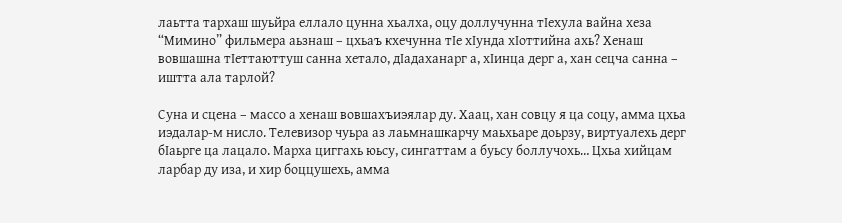лаьтта тархаш шуьйра еллало цунна хьалха, оцу доллучунна тIехула вайна хеза “Мимино” фильмера аьзнаш – цхьаъ кхечунна тIе хIунда хIоттийна ахь? Хенаш вовшашна тIеттаюттуш санна хетало, дIадаханарг а, хIинца дерг а, хан сецча санна – иштта ала тарлой?

Суна и сцена – массо а хенаш вовшахъиэялар ду. Хаац, хан совцу я ца соцу, амма цхьа иэдалар-м нисло. Телевизор чуьра аз лаьмнашкарчу маьхьаре доьрзу, виртуалехь дерг бIаьрге ца лацало. Марха циггахь юьсу, сингаттам а буьсу боллучохь… Цхьа хийцам ларбар ду иза, и хир боццушехь, амма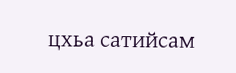цхьа сатийсам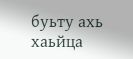буьту ахь хаьйца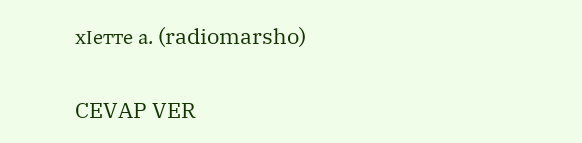хIетте а. (radiomarsho)

CEVAP VER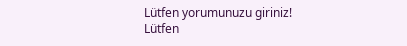Lütfen yorumunuzu giriniz!
Lütfen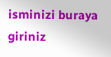isminizi buraya giriniz